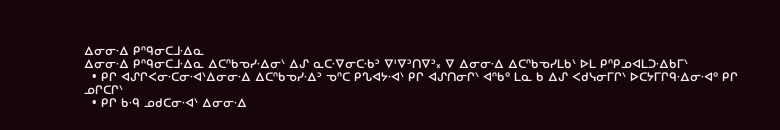ᐃᓂᓂᐧᐃ ᑭᐢᑫᓂᑕᒧᐧᐃᓇ
ᐃᓂᓂᐧᐃ ᑭᐢᑫᓂᑕᒧᐧᐃᓇ ᐃᑕᐢᑲᓀᓯᐧᐃᓂᐠ ᐃᔑ ᓇᑕᐧᐁᓂᑕᐧᑲᐣ ᐁᑊᐁᐣᑎᐁᐣ᙮ ᐁ ᐃᓂᓂᐧᐃ ᐃᑕᐢᑲᓀᓯᒪᑲᐠ ᐅᒪ ᑭᐢᑭᓄᐊᒪᑐᐧᐃᑲᒥᐠ
  • ᑭᒋ ᐊᔑᒋᐸᓂᐧᑕᓂᐧᐊᐠᐃᓂᓂᐧᐃ ᐃᑕᐢᑲᓀᓯᐧᐃᐣ ᓀᐢᑕ ᑭᔐᐊᔭᐧᐊᐠ ᑭᒋ ᐊᔑᑎᓂᒋᐠ ᐊᐢᑲᐤ ᒪᓇ ᑲ ᐃᔑ ᐸᑯᓭᓂᒥᒋᐠ ᐅᑕᔭᒥᒋᑫᐧᐃᓂᐧᐊᐤ ᑭᒋ ᓄᒋᑕᒋᐠ
  • ᑭᒋ ᑲᐧᑫ ᓄᑯᑕᓂᐧᐊᐠ ᐃᓂᓂᐧᐃ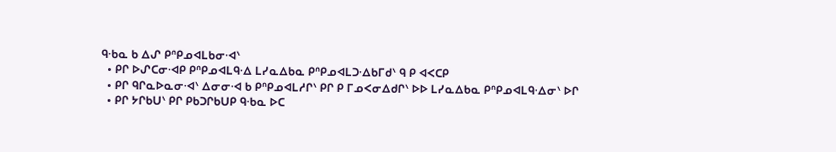ᑫᐧᑲᓇ ᑲ ᐃᔑ ᑭᐢᑭᓄᐊᒪᑲᓂᐧᐊᐠ
  • ᑭᒋ ᐅᔑᑕᓂᐧᐊᑭ ᑭᐢᑭᓄᐊᒪᑫᐧᐃ ᒪᓯᓇᐃᑲᓇ ᑭᐢᑭᓄᐊᒪᑐᐧᐃᑲᒥᑯᐠ ᑫ ᑭ ᐊᐸᑕᑭ
  • ᑭᒋ ᑫᒋᓇᐅᓇᓂᐧᐊᐠ ᐃᓂᓂᐧᐊ ᑲ ᑭᐢᑭᓄᐊᒪᓱᒋᐠ ᑭᒋ ᑭ ᒥᓄᐸᓂᐃᑯᒋᐠ ᐅᐅ ᒪᓯᓇᐃᑲᓇ ᑭᐢᑭᓄᐊᒪᑫᐧᐃᓂᐠ ᐅᒋ
  • ᑭᒋ ᔭᒋᑲᑌᐠ ᑭᒋ ᑭᑲᑐᒋᑲᑌᑭ ᑫᐧᑲᓇ ᐅᑕ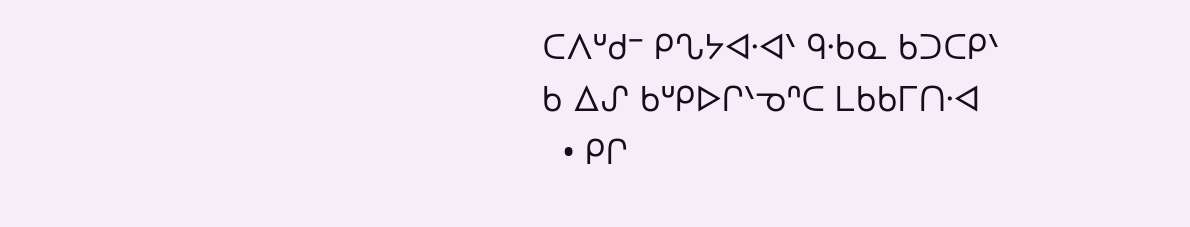ᑕᐱᐡᑯᐨ ᑭᔐᔭᐊᐧᐊᐠ ᑫᐧᑲᓇ ᑲᑐᑕᑭᐠ ᑲ ᐃᔑ ᑲᐡᑭᐅᒋᐠᓀᐢᑕ ᒪᑲᑲᒥᑎᐧᐊ
  • ᑭᒋ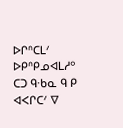ᐅᒋᐢᑕᒪᐟ ᐅᑭᐢᑭᓄᐊᒪᓱᐤ ᑕᑐ ᑫᐧᑲᓇ ᑫ ᑭ ᐊᐸᒋᑕᐟ ᐁ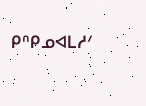ᑭᐢᑭᓄᐊᒪᓱᐟ